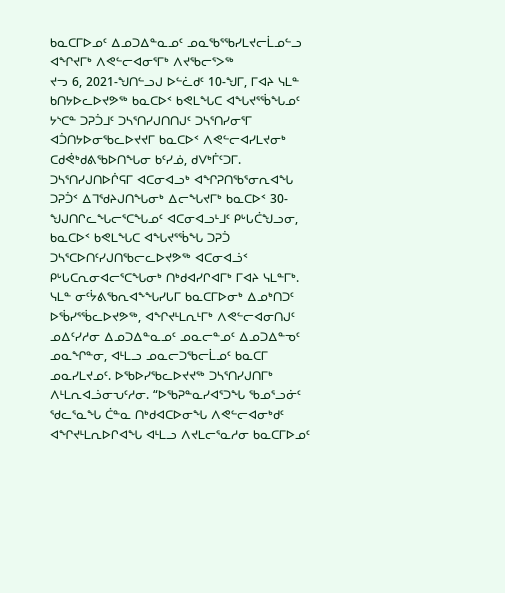ᑲᓇᑕᒥᐅᓄᑦ ᐃᓄᑐᐃᓐᓇᓄᑦ ᓄᓇᖃᕐᖃᓯᒪᔪᓕᒫᓄᓪᓗ ᐊᖏᔪᒥᒃ ᐱᕙᓪᓕᐊᓂᕐᒥᒃ ᐱᔪᖃᓕᕐᐳᖅ
ᔪᓓ 6, 2021-ᖑᑎᓪᓗᒍ ᐅᓪᓛᑯᑦ 10-ᖑᒥ, ᒥᐊᔨ ᓭᒪᓐ ᑲᑎᔭᐅᓚᐅᔪᕗᖅ ᑲᓇᑕᐅᑉ ᑲᕙᒪᖓᑕ ᐊᖓᔪᕐᖄᖓᓄᑦ ᔭᔅᑕᓐ ᑐᕈᑑᒧᑦ ᑐᓴᕐᑎᓯᒍᑎᑎᒍᑦ ᑐᓴᕐᑎᓯᓂᕐᒥ ᐊᑑᑎᔭᐅᓂᖃᓚᐅᔪᔪᒥ ᑲᓇᑕᐅᑉ ᐱᕙᓪᓕᐊᓯᒪᔪᓂᒃ ᑕᑯᕚᒃᑯᕕᖃᐅᑎᖓᓂ ᑲᑦᓯᓅ, ᑯᐯᒃᒦᑦᑐᒥ. ᑐᓴᕐᑎᓯᒍᑎᐅᒌᕋᒥ ᐊᑕᓂᐊᓗᒃ ᐊᖏᕈᑎᖃᕐᓂᕆᐊᖓ ᑐᕈᑑᑉ ᐃᒣᖁᔨᒍᑎᖓᓂᒃ ᐃᓕᖓᔪᒥᒃ ᑲᓇᑕᐅᑉ 30-ᖑᒍᑎᒋᓚᖓᓕᕐᑕᖓᓄᑦ ᐊᑕᓂᐊᓗᒻᒧᑦ ᑭᒡᒐᑖᖑᓗᓂ, ᑲᓇᑕᐅᑉ ᑲᕙᒪᖓᑕ ᐊᖓᔪᕐᖄᖓ ᑐᕈᑑ ᑐᓴᕐᑕᐅᑎᑦᓯᒍᑎᖃᓕᓚᐅᔪᕗᖅ ᐊᑕᓂᐊᓘᑉ ᑭᒡᒐᑕᕆᓂᐊᓕᕐᑕᖓᓂᒃ ᑎᒃᑯᐊᓯᒋᐊᒥᒃ ᒥᐊᔨ ᓭᒪᓐᒥᒃ.
ᓭᒪᓐ ᓂᑦᔮᕕᖃᕆᐊᖕᖓᓯᒐᒥ ᑲᓇᑕᒥᐅᓂᒃ ᐃᓄᒃᑎᑐᑦ ᐅᖄᓯᕐᖄᓚᐅᔪᕗᖅ, ᐊᖏᔪᒻᒪᕆᒻᒥᒃ ᐱᕙᓪᓕᐊᓂᑎᒍᑦ ᓄᐃᑦᓯᓱᓂ ᐃᓄᑐᐃᓐᓇᓄᑦ ᓄᓇᓕᓐᓄᑦ ᐃᓄᑐᐃᓐᓀᑦ ᓄᓇᖏᓐᓂ, ᐊᒻᒪᓗ ᓄᓇᓕᑐᖃᓕᒫᓄᑦ ᑲᓇᑕᒥ ᓄᓇᓯᒪᔪᓄᑦ. ᐅᖃᐅᓯᖃᓚᐅᔪᔪᖅ ᑐᓴᕐᑎᓯᒍᑎᒥᒃ ᐱᒻᒪᕆᐊᓘᓂᕃᑦᓱᓂ. “ᐅᖃᕈᓐᓇᓯᐊᕐᑐᖓ ᖃᓄᕐᓗᓃᑦ ᖁᓚᕐᓇᖓ ᑖᓐᓇ ᑎᒃᑯᐊᑕᐅᓂᖓ ᐱᕙᓪᓕᐊᓂᒃᑯᑦ ᐊᖏᔪᒻᒪᕆᐅᒋᐊᖓ ᐊᒻᒪᓗ ᐱᔪᒪᓕᕐᓇᓱᓂ ᑲᓇᑕᒥᐅᓄᑦ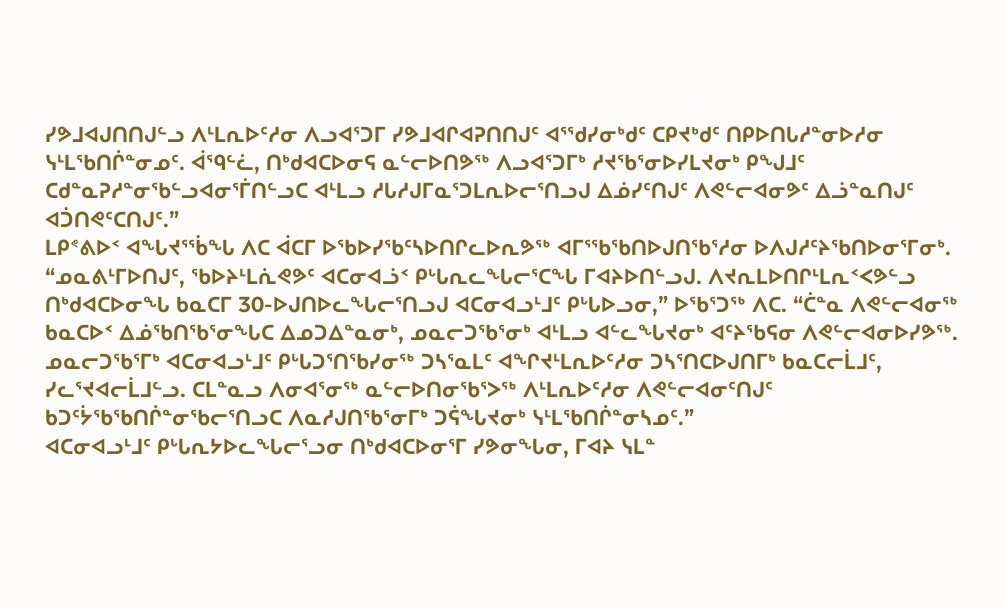ᓯᕗᒧᐊᒍᑎᑎᒍᓪᓗ ᐱᒻᒪᕆᐅᑦᓱᓂ ᐱᓗᐊᕐᑐᒥ ᓯᕗᒧᐊᒋᐊᕈᑎᑎᒍᑦ ᐊᕐᖁᓯᓂᒃᑯᑦ ᑕᑭᔪᒃᑯᑦ ᑎᑭᐅᑎᒐᓱᓐᓂᐅᓱᓂ ᓭᒻᒪᖃᑎᒌᓐᓂᓄᑦ. ᐋᙯᓪᓛ, ᑎᒃᑯᐊᑕᐅᓂᕋ ᓇᓪᓕᐅᑎᕗᖅ ᐱᓗᐊᕐᑐᒥᒃ ᓱᔪᖃᕐᓂᐅᓯᒪᔪᓂᒃ ᑭᖑᒧᑦ ᑕᑯᓐᓇᕈᓱᓐᓂᖃᓪᓗᐊᓂᕐᒦᑎᓪᓗᑕ ᐊᒻᒪᓗ ᓱᒐᓱᒍᒥᓇᕐᑐᒪᕆᐅᓕᕐᑎᓗᒍ ᐃᓅᓯᑦᑎᒍᑦ ᐱᕙᓪᓕᐊᓂᕗᑦ ᐃᓘᓐᓇᑎᒍᑦ ᐊᑑᑎᕙᑦᑕᑎᒍᑦ.”
ᒪᑭᕝᕕᐅᑉ ᐊᖓᔪᕐᖄᖓ ᐱᑕ ᐋᑕᒥ ᐅᖃᐅᓯᖃᑦᓴᐅᑎᒋᓚᐅᕆᕗᖅ ᐊᒥᕐᖃᖃᑎᐅᒍᑎᖃᕐᓱᓂ ᐅᐱᒍᓱᑦᔨᖃᑎᐅᓂᕐᒥᓂᒃ.
“ᓄᓇᕕᒻᒥᐅᑎᒍᑦ, ᖃᐅᔨᒻᒪᕇᕙᕗᑦ ᐊᑕᓂᐊᓘᑉ ᑭᒡᒐᕆᓚᖓᓕᕐᑕᖓ ᒥᐊᔨᐅᑎᓪᓗᒍ. ᐱᔪᕆᒪᐅᑎᒋᒻᒪᕆᑉᐸᕗᓪᓗ ᑎᒃᑯᐊᑕᐅᓂᖓ ᑲᓇᑕᒥ 30-ᐅᒍᑎᐅᓚᖓᓕᕐᑎᓗᒍ ᐊᑕᓂᐊᓗᒻᒧᑦ ᑭᒡᒐᐅᓗᓂ,” ᐅᖃᕐᑐᖅ ᐱᑕ. “ᑖᓐᓇ ᐱᕙᓪᓕᐊᓂᖅ ᑲᓇᑕᐅᑉ ᐃᓅᖃᑎᖃᕐᓂᖓᑕ ᐃᓄᑐᐃᓐᓇᓂᒃ, ᓄᓇᓕᑐᖃᕐᓂᒃ ᐊᒻᒪᓗ ᐊᓪᓚᖓᔪᓂᒃ ᐊᑦᔨᖃᕋᓂ ᐱᕙᓪᓕᐊᓂᐅᓯᕗᖅ. ᓄᓇᓕᑐᖃᕐᒥᒃ ᐊᑕᓂᐊᓗᒻᒧᑦ ᑭᒡᒐᑐᕐᑎᖃᓯᓂᖅ ᑐᓴᕐᓇᒪᑦ ᐊᖏᔪᒻᒪᕆᐅᑦᓱᓂ ᑐᓴᕐᑎᑕᐅᒍᑎᒥᒃ ᑲᓇᑕᓕᒫᒧᑦ, ᓯᓚᕐᔪᐊᓕᒫᒧᓪᓗ. ᑕᒪᓐᓇᓗ ᐱᓂᐊᕐᓂᖅ ᓇᓪᓕᐅᑎᓂᖃᕐᐳᖅ ᐱᒻᒪᕆᐅᑦᓱᓂ ᐱᕙᓪᓕᐊᓂᑦᑎᒍᑦ ᑲᑐᑦᔮᖃᖃᑎᒌᓐᓂᖃᓕᕐᑎᓗᑕ ᐱᓇᓱᒍᑎᖃᕐᓂᒥᒃ ᑐᕌᖓᔪᓂᒃ ᓭᒻᒪᖃᑎᒌᓐᓂᓴᓄᑦ.”
ᐊᑕᓂᐊᓗᒻᒧᑦ ᑭᒡᒐᕆᔭᐅᓚᖓᓕᕐᓗᓂ ᑎᒃᑯᐊᑕᐅᓂᕐᒥ ᓯᕗᓂᖓᓂ, ᒥᐊᔨ ᓭᒪᓐ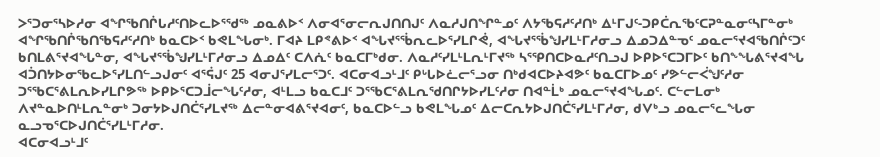ᐳᕐᑐᓂᕐᓴᐅᓱᓂ ᐊᖏᖃᑎᒌᒐᓱᑦᑎᐅᓚᐅᕐᖁᖅ ᓄᓇᕕᐅᑉ ᐱᓂᐊᕐᓂᓕᕆᒍᑎᑎᒍᑦ ᐱᓇᓱᒍᑎᖏᓐᓄᑦ ᐱᔭᖃᕋᓱᑦᓱᑎᒃ ᐃᒻᒥᒍᑦ-ᑐᑭᑖᕆᖃᑦᑕᕈᓐᓇᓂᑦᓴᒥᓐᓂᒃ ᐊᖏᖃᑎᒌᖃᑎᖃᕋᓱᑦᓱᑎᒃ ᑲᓇᑕᐅᑉ ᑲᕙᒪᖓᓂᒃ. ᒥᐊᔨ ᒪᑭᕝᕕᐅᑉ ᐊᖓᔪᕐᖄᕆᓚᐅᕐᓯᒪᒋᕚ, ᐊᖓᔪᕐᖄᖑᓯᒪᒻᒥᓱᓂᓗ ᐃᓄᑐᐃᓐᓀᑦ ᓄᓇᓕᕐᔪᐊᖃᑎᒌᑦᑐᑦ ᑲᑎᒪᕕᕐᔪᐊᖓᓐᓂ, ᐊᖓᔪᕐᖄᖑᓯᒪᒻᒥᓱᓂᓗ ᐃᓄᐃᑦ ᑕᐱᕇᑦ ᑲᓇᑕᒥᒃᑯᓂ. ᐱᓇᓱᑦᓯᒪᒻᒪᕆᒻᒥᔪᖅ ᓴᕐᕿᑎᑕᐅᓇᓱᑦᑎᓗᒍ ᐅᑭᐅᕐᑕᑐᒥᐅᑦ ᑲᑎᖕᖓᕕᕐᔪᐊᖓ ᐊᑑᑎᔭᐅᓂᖃᓚᐅᕐᓯᒪᑎᓪᓗᒍᓂᑦ ᐊᕐᕌᒍᑦ 25 ᐊᓂᒍᕐᓯᒪᓕᕐᑐᑦ. ᐊᑕᓂᐊᓗᒻᒧᑦ ᑭᒡᒐᐅᓛᓕᕐᓗᓂ ᑎᒃᑯᐊᑕᐅᔨᐊᕗᑦ ᑲᓇᑕᒥᐅᓄᑦ ᓯᕗᓪᓕᐹᖑᑦᓱᓂ ᑐᕐᖃᑕᕐᕕᒪᕆᐅᓯᒪᒋᕗᖅ ᐅᑭᐅᕐᑕᑐᒨᓕᖓᑦᓱᓂ, ᐊᒻᒪᓗ ᑲᓇᑕᒧᑦ ᑐᕐᖃᑕᕐᕕᒪᕆᖁᑎᒋᔭᐅᓯᒪᑦᓱᓂ ᑎᐊᓐᒫᒃ ᓄᓇᓕᕐᔪᐊᖓᓄᑦ. ᑕᓪᓕᒪᓂᒃ ᐱᔪᓐᓇᐅᑎᒻᒪᕆᓐᓂᒃ ᑐᓂᔭᐅᒍᑎᑖᕐᓯᒪᔪᖅ ᐃᓕᓐᓂᐊᕕᕐᔪᐊᓂᑦ, ᑲᓇᑕᐅᓪᓗ ᑲᕙᒪᖓᓄᑦ ᐃᓕᑕᕆᔭᐅᒍᑎᑖᕐᓯᒪᒻᒥᓱᓂ, ᑯᐯᒃᓗ ᓄᓇᓕᕐᓚᖓᓂ ᓇᓗᓀᕐᑕᐅᒍᑎᑖᕐᓯᒪᒻᒥᓱᓂ.
ᐊᑕᓂᐊᓗᒻᒧᑦ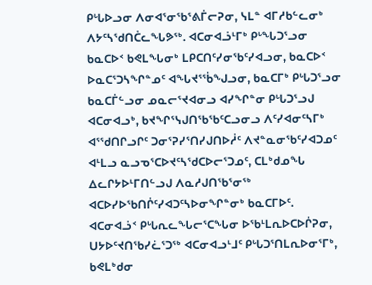ᑭᒡᒐᐅᓗᓂ ᐱᓂᐊᕐᓂᖃᕐᕕᒦᓕᕈᓂ, ᓭᒪᓐ ᐊᒥᓱᑲᓪᓚᓂᒃ ᐱᔭᑦᓴᖁᑎᑖᓚᖓᕗᖅ. ᐊᑕᓂᐊᓘᒻᒥᒃ ᑭᒡᖓᑐᕐᓗᓂ ᑲᓇᑕᐅᑉ ᑲᕙᒪᖓᓂᒃ ᒪᑭᑕᑎᑦᓯᓂᖃᑦᓯᐊᓗᓂ, ᑲᓇᑕᐅᑉ ᐅᓇᑕᕐᑐᓴᖏᓐᓄᑦ ᐊᖓᔪᕐᖄᖑᓗᓂ, ᑲᓇᑕᒥᒃ ᑭᒡᒐᑐᕐᓗᓂ ᑲᓇᑕᒦᓪᓗᓂ ᓄᓇᓕᕐᔪᐊᓂᓗ ᐊᓯᖏᓐᓂ ᑭᒡᒐᑐᕐᓗᒍ ᐊᑕᓂᐊᓗᒃ, ᑲᔪᖏᕐᓭᒍᑎᖃᖃᑦᑕᓗᓂᓗ ᐱᑦᓯᐊᓂᑦᓴᒥᒃ ᐊᕐᖁᑎᒋᓗᒋᑦ ᑐᓂᕐᕈᓯᕐᑎᓯᒍᑎᐅᓲᑦ ᐱᔪᓐᓇᓂᖃᑦᓯᐊᑐᓄᑦ ᐊᒻᒪᓗ ᓇᓗᓀᕐᑕᐅᔪᑦᓴᖁᑕᐅᓕᕐᑐᓄᑦ, ᑕᒪᒃᑯᓄᖓ ᐃᓚᒋᔭᐅᒻᒥᑎᓪᓗᒍ ᐱᓇᓱᒍᑎᖃᕐᓂᖅ ᐊᑕᐅᓯᐅᖃᑎᒌᑦᓯᐊᑐᑦᓴᐅᓂᖏᓐᓂᒃ ᑲᓇᑕᒥᐅᑦ.
ᐊᑕᓂᐊᓘᑉ ᑭᒡᒐᕆᓚᖓᓕᕐᑕᖓᓂ ᐅᖃᒻᒪᕆᐅᑕᐅᒌᕈᓂ, ᑌᔭᐅᑦᔪᑎᖃᓯᓛᕐᑐᖅ ᐊᑕᓂᐊᓗᒻᒧᑦ ᑭᒡᒐᑐᕐᑎᒪᕆᐅᓂᕐᒥᒃ, ᑲᕙᒪᒃᑯᓂ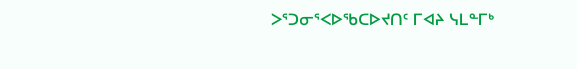ᐳᕐᑐᓂᕐᐸᐅᖃᑕᐅᔪᑎᑦ ᒥᐊᔨ ᓭᒪᓐᒥᒃ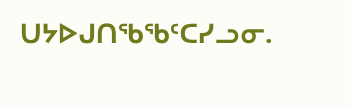ᑌᔭᐅᒍᑎᖃᖃᑦᑕᓯᓗᓂ.